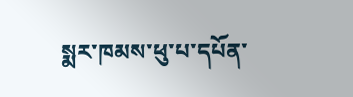སྨར་ཁམས་ཕུ་པ་དཔོན་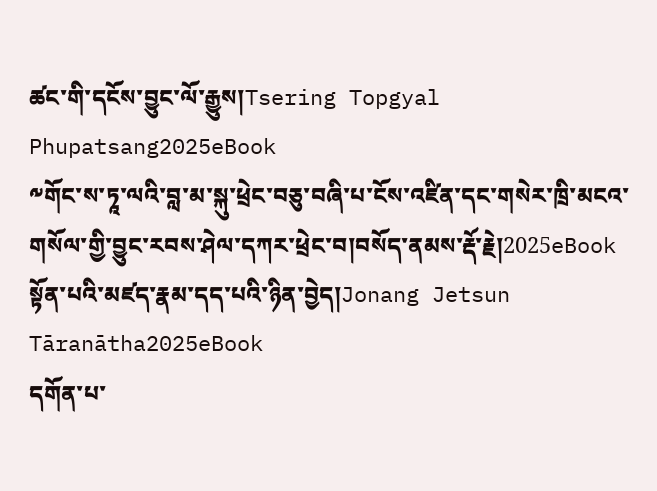ཚང་གི་དངོས་བྱུང་ལོ་རྒྱུས།Tsering Topgyal Phupatsang2025eBook
༸གོང་ས་ཏཱ་ལའི་བླ་མ་སྐུ་ཕྲེང་བཅུ་བཞི་པ་ངོས་འཛིན་དང་གསེར་ཁྲི་མངའ་གསོལ་གྱི་བྱུང་རབས་ཤེལ་དཀར་ཕྲེང་བ།བསོད་ནམས་རྡོ་རྗེ།2025eBook
སྟོན་པའི་མཛད་རྣམ་དད་པའི་ཉིན་བྱེད།Jonang Jetsun Tāranātha2025eBook
དགོན་པ་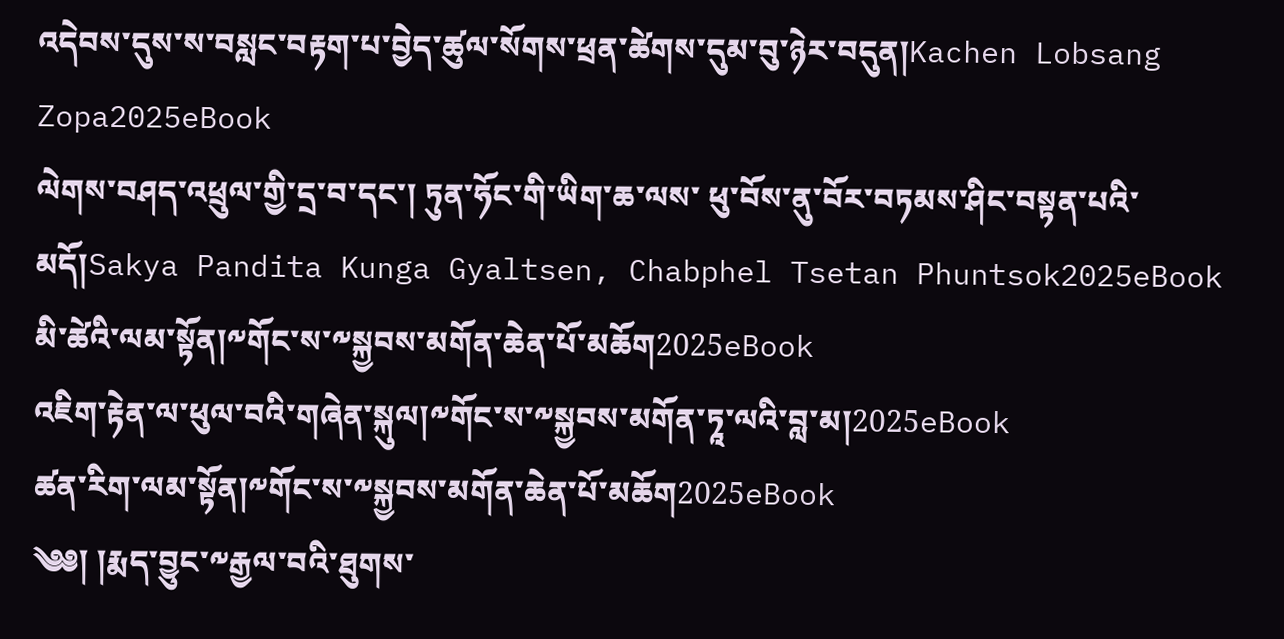འདེབས་དུས་ས་བསླང་བརྟག་པ་བྱེད་ཚུལ་སོགས་ཕྲན་ཚེགས་དུམ་བུ་ཉེར་བདུན།Kachen Lobsang Zopa2025eBook
ལེགས་བཤད་འཕྲུལ་གྱི་དྲ་བ་དང་། ཏུན་ཧོང་གི་ཡིག་ཆ་ལས་ ཕུ་བོས་ནུ་བོར་བཏམས་ཤིང་བསྟན་པའི་མདོ།Sakya Pandita Kunga Gyaltsen, Chabphel Tsetan Phuntsok2025eBook
མི་ཚེའི་ལམ་སྟོན།༸གོང་ས་༸སྐྱབས་མགོན་ཆེན་པོ་མཆོག2025eBook
འཇིག་རྟེན་ལ་ཕུལ་བའི་གཞེན་སྐུལ།༸གོང་ས་༸སྐྱབས་མགོན་ཏཱ་ལའི་བླ་མ།2025eBook
ཚན་རིག་ལམ་སྟོན།༸གོང་ས་༸སྐྱབས་མགོན་ཆེན་པོ་མཆོག2025eBook
༄༅། །རྨད་བྱུང་༸རྒྱལ་བའི་ཐུགས་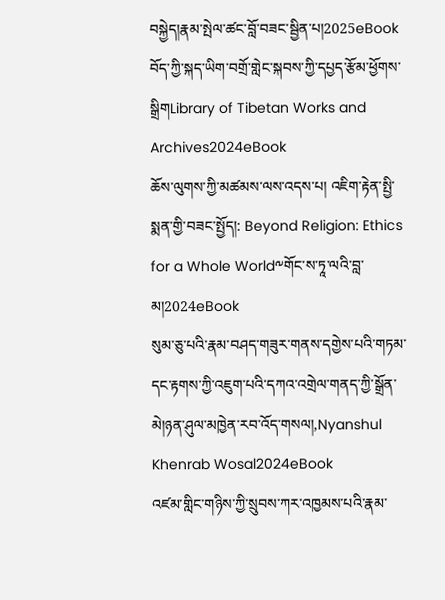བསྐྱེད།རྣམ་སྤེལ་ཚང་བློ་བཟང་སྦྱིན་པ།2025eBook
བོད་ཀྱི་སྐད་ཡིག་བགྲོ་གླེང་སྐབས་ཀྱི་དཔྱད་རྩོམ་ཕྱོགས་སྒྲིགLibrary of Tibetan Works and Archives2024eBook
ཆོས་ལུགས་ཀྱི་མཚམས་ལས་འདས་པ། འཇིག་རྟེན་སྤྱི་སྨན་གྱི་བཟང་སྤྱོད།: Beyond Religion: Ethics for a Whole World༸གོང་ས་ཏཱ་ལའི་བླ་མ།2024eBook
སུམ་ཅུ་པའི་རྣམ་བཤད་གཟུར་གནས་དགྱེས་པའི་གཏམ་དང་རྟགས་ཀྱི་འཇུག་པའི་དཀའ་འགྲེལ་གནད་ཀྱི་སྒྲོན་མེ།ཉན་ཤུལ་མཁྱེན་རབ་འོད་གསལ།,Nyanshul Khenrab Wosal2024eBook
འཛམ་གླིང་གཉིས་ཀྱི་སྲུབས་ཀར་འཁྱམས་པའི་རྣམ་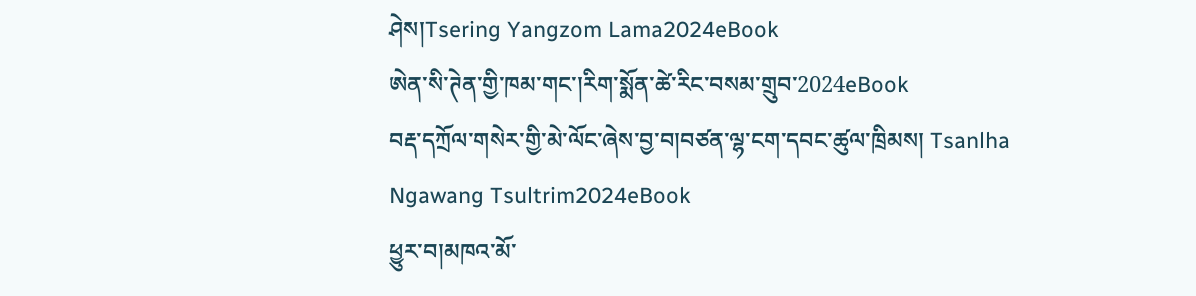ཤེས།Tsering Yangzom Lama2024eBook
ཨེན་སི་ཊེན་གྱི་ཁམ་གང་།རིག་སྨོན་ཚེ་རིང་བསམ་གྲུབ་2024eBook
བརྡ་དཀྲོལ་གསེར་གྱི་མེ་ལོང་ཞེས་བྱ་བ།བཙན་ལྷ་ངག་དབང་ཚུལ་ཁྲིམས། Tsanlha Ngawang Tsultrim2024eBook
ཕྱུར་བ།མཁའ་མོ་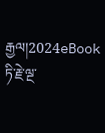རྒྱལ།2024eBook
ཏི་རྗེ་ལྔ་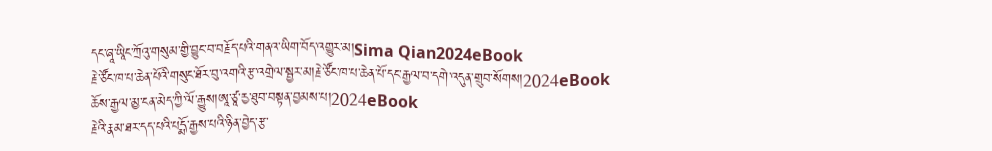དང་ཞཱ་ཡཱིང་ཀྲོའུ་གསུམ་གྱི་བྱུང་བ་བརྗོད་པའི་གནའ་ཡིག་བོད་འགྱུར་མ།Sima Qian2024eBook
རྗེ་ཙོང་ཁ་པ་ཆེན་པོའི་གསུང་ཐོར་བུ་འགའི་རྩ་འགྲེལ་སྦྱར་མ།རྗེ་ཙོང་ཁ་པ་ཆེན་པོ་དང་རྒྱལ་བ་དགེ་འདུན་གྲུབ་སོགས།2024eBook
ཆོས་རྒྱལ་མྱ་ངན་མེད་ཀྱི་ལོ་རྒྱུས།ཨཱ་ཙཱ་རྱ་ཐུབ་བསྟན་བྱམས་པ།2024eBook
རྗེའི་རྣམ་ཐར་དད་པའི་པདྨོ་རྒྱས་པའི་ཉིན་བྱེད་རྩ་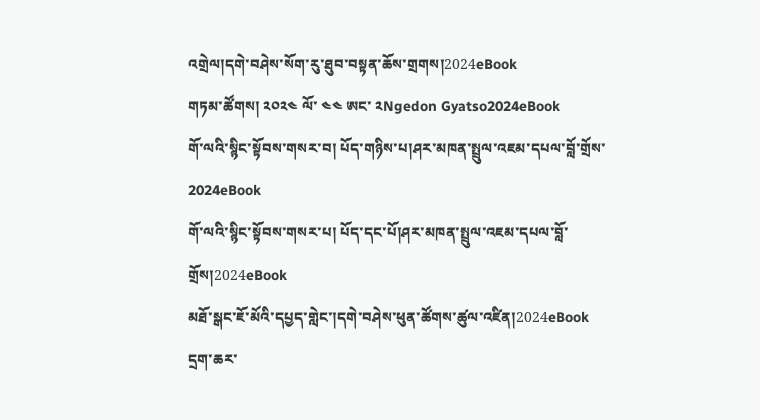འགྲེལ།དགེ་བཤེས་སོག་རུ་ཐུབ་བསྟན་ཆོས་གྲགས།2024eBook
གཏམ་ཚོགས། ༢༠༢༤ ལོ་ ༤༤ ཨང་ ༢Ngedon Gyatso2024eBook
གོ་ལའི་སྙིང་སྟོབས་གསར་བ། པོད་གཉིས་པ།ཤར་མཁན་སྤྲུལ་འཇམ་དཔལ་བློ་གྲོས་2024eBook
གོ་ལའི་སྙིང་སྟོབས་གསར་པ། པོད་དང་པོ།ཤར་མཁན་སྤྲུལ་འཇམ་དཔལ་བློ་གྲོས།2024eBook
མཐོ་སྒང་ཇོ་མོའི་དཔྱད་གླེང་།དགེ་བཤེས་ཕུན་ཚོགས་ཚུལ་འཛིན།2024eBook
དྲག་ཆར་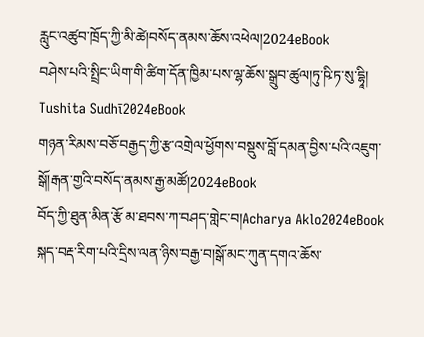རླུང་འཚུབ་ཁྲོད་ཀྱི་མི་ཚེ།བསོད་ནམས་ཆོས་འཕེལ།2024eBook
བཤེས་པའི་སྤྲིང་ཡིག་གི་ཚིག་དོན་ཁྱིམ་པས་ལྷ་ཆོས་སྒྲུབ་ཚུལ།ཏུ་ཥི་ཏ་སུ་དྷཱི། Tushita Sudhī2024eBook
གཉན་རིམས་བཅོ་བརྒྱད་ཀྱི་རྩ་འགྲེལ་ཕྱོགས་བསྡུས་བློ་དམན་བྱིས་པའི་འཇུག་སྒོ།རྒན་གྱའི་བསོད་ནམས་རྒྱ་མཚོ།2024eBook
བོད་ཀྱི་ཐུན་མིན་རྩོ མ་ཐབས་ཀ་བཤད་གླེང་བ།Acharya Aklo2024eBook
སྐད་བརྡ་རིག་པའི་དྲིས་ལན་ཉིས་བརྒྱ་བ།སྒོ་མང་ཀུན་དགའ་ཆོས་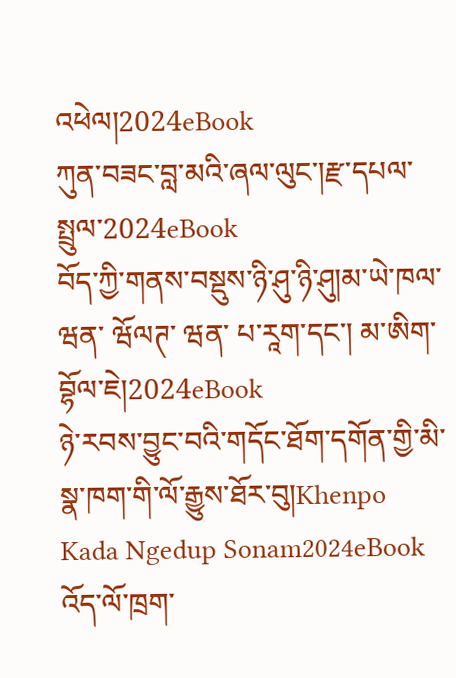འཕེལ།2024eBook
ཀུན་བཟང་བླ་མའི་ཞལ་ལུང་།རྫ་དཔལ་སྤྲུལ་2024eBook
བོད་ཀྱི་གནས་བསྡུས་ཉི་ཤུ་ཉི་ཤུ།མ་ཡེ་ཁལ་ ཝན་ ཝོལཊ་ ཝན་ པ་རཱག་དང་། མ་ཨིག་ བྷོལ་ཇེ།2024eBook
ཉེ་རབས་བྱུང་བའི་གདོང་ཐོག་དགོན་གྱི་མི་སྣ་ཁག་གི་ལོ་རྒྱུས་ཐོར་བུ།Khenpo Kada Ngedup Sonam2024eBook
འོད་ལོ་ཁྲག་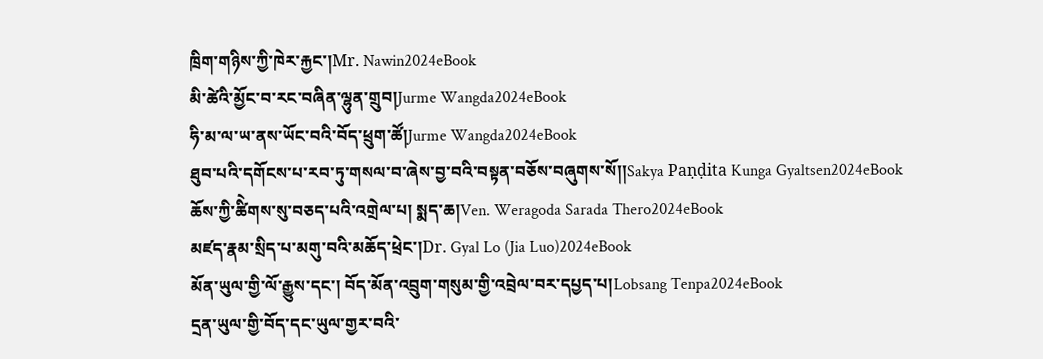ཁྲིག་གཉིས་ཀྱི་ཁེར་རྐྱང་།Mr. Nawin2024eBook
མི་ཚེའི་མྱོང་བ་རང་བཞིན་ལྷུན་གྲུབ།Jurme Wangda2024eBook
ཧི་མ་ལ་ཡ་ནས་ཡོང་བའི་བོད་ཕྲུག་ཚོ།Jurme Wangda2024eBook
ཐུབ་པའི་དགོངས་པ་རབ་ཏུ་གསལ་བ་ཞེས་བྱ་བའི་བསྟན་བཅོས་བཞུགས་སོ།།Sakya Paṇḍita Kunga Gyaltsen2024eBook
ཆོས་ཀྱི་ཚིེགས་སུ་བཅད་པའི་འགྲེལ་པ། སྨད་ཆ།Ven. Weragoda Sarada Thero2024eBook
མཛད་རྣམ་སྲིད་པ་མགུ་བའི་མཆོད་ཕྲེང་།Dr. Gyal Lo (Jia Luo)2024eBook
མོན་ཡུལ་གྱི་ལོ་རྒྱུས་དང་། བོད་མོན་འབྲུག་གསུམ་གྱི་འབྲེལ་བར་དཔྱད་པ།Lobsang Tenpa2024eBook
དྲན་ཡུལ་གྱི་བོད་དང་ཡུལ་གྱར་བའི་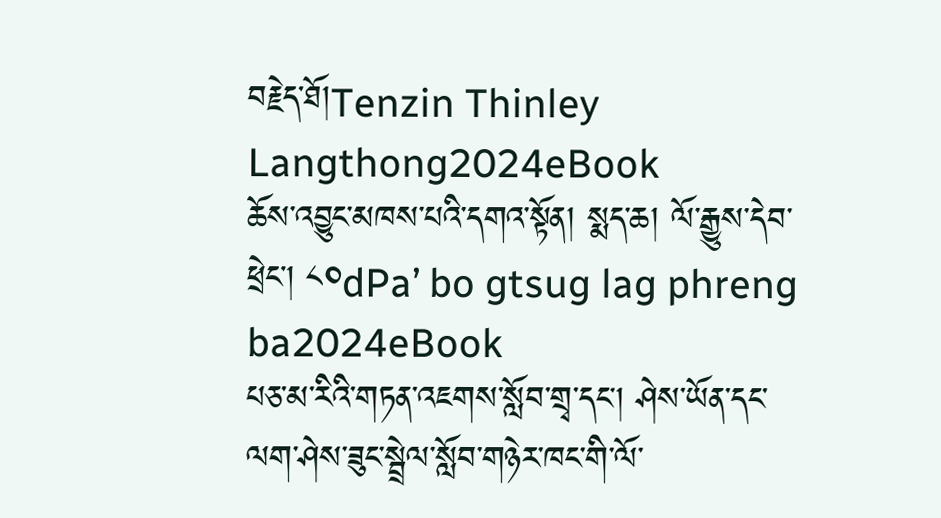བརྗེད་ཐོ།Tenzin Thinley Langthong2024eBook
ཆོས་འབྱུང་མཁས་པའི་དགའ་སྟོན། སྨད་ཆ། ལོ་རྒྱུས་དེབ་ཕྲེང་། ༨༠dPa’ bo gtsug lag phreng ba2024eBook
པཅ་མ་རིའི་གཏན་འཇགས་སློབ་གྲྭ་དང། ཤེས་ཡོན་དང་ ལག་ཤེས་ཟུང་སྦྲེལ་སློབ་གཉེར་ཁང་གི་ལོ་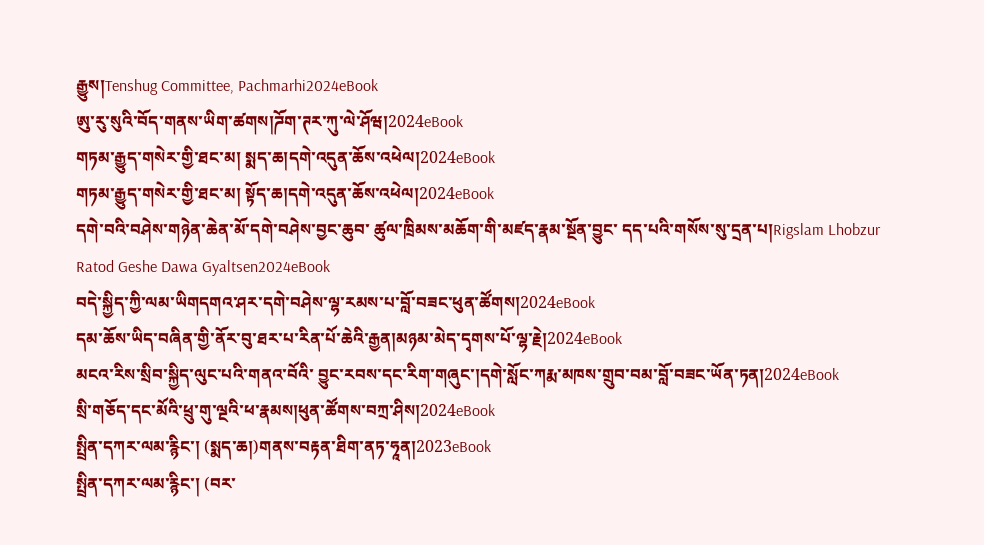རྒྱུས།Tenshug Committee, Pachmarhi2024eBook
ཨུ་རུ་སུའི་བོད་གནས་ཡིག་ཚགས།ཌོག་ཊར་ཀུ་ལེ་ཤོཝ།2024eBook
གཏམ་རྒྱུད་གསེར་གྱི་ཐང་མ། སྨད་ཆ།དགེ་འདུན་ཆོས་འཕེལ།2024eBook
གཏམ་རྒྱུད་གསེར་གྱི་ཐང་མ། སྟོད་ཆ།དགེ་འདུན་ཆོས་འཕེལ།2024eBook
དགེ་བའི་བཤེས་གཉེན་ཆེན་མོ་དགེ་བཤེས་བྱང་ཆུབ་ ཚུལ་ཁྲིམས་མཆོག་གི་མཛད་རྣམ་སྔོན་བྱུང་ དད་པའི་གསོས་སུ་དྲན་པ།Rigslam Lhobzur Ratod Geshe Dawa Gyaltsen2024eBook
བདེ་སྐྱིད་ཀྱི་ལམ་ཡིགདགའ་ཤར་དགེ་བཤེས་ལྷ་རམས་པ་བློ་བཟང་ཕུན་ཚོགས།2024eBook
དམ་ཆོས་ཡིད་བཞིན་གྱི་ནོར་བུ་ཐར་པ་རིན་པོ་ཆེའི་རྒྱན།མཉམ་མེད་དྭགས་པོ་ལྷ་རྗེ།2024eBook
མངའ་རིས་སྲིབ་སྐྱིད་ལུང་པའི་གནའ་བོའི་ བྱུང་རབས་དང་རིག་གཞུང་།དགེ་སློང་ཀརྨ་མཁས་གྲུབ་བམ་བློ་བཟང་ཡོན་ཏན།2024eBook
སྲི་གཅོད་དང་མོའི་ཕྲུ་གུ་ལྔའི་ཕ་རྣམས།ཕུན་ཚོགས་བཀྲ་ཤིས།2024eBook
སྤྲིན་དཀར་ལམ་རྙིང་། (སྨད་ཆ།)གནས་བརྟན་ཐིག་ནཏ་ཧཱན།2023eBook
སྤྲིན་དཀར་ལམ་རྙིང་། (བར་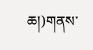ཆ།)གནས་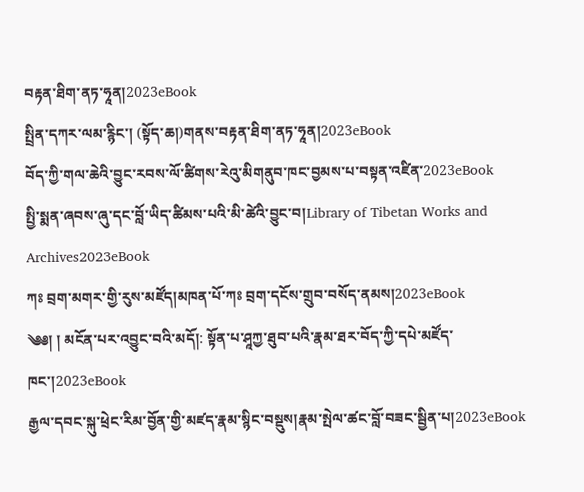བརྟན་ཐིག་ནཏ་ཧཱན།2023eBook
སྤྲིན་དཀར་ལམ་རྙིང་། (སྟོད་ཆ།)གནས་བརྟན་ཐིག་ནཏ་ཧཱན།2023eBook
བོད་ཀྱི་གལ་ཆེའི་བྱུང་རབས་ལོ་ཚིགས་རེའུ་མིགནུབ་ཁང་བྱམས་པ་བསྟན་འཛིན་2023eBook
སྤྱི་སྨན་ཞབས་ཞུ་དང་བློ་ཡིད་ཚིམས་པའི་མི་ཚེའི་བྱུང་བ།Library of Tibetan Works and Archives2023eBook
ཀཿ བྲག་མགར་གྱི་རུས་མཛོད།མཁན་པོ་ཀཿ བྲག་དངོས་གྲུབ་བསོད་ནམས།2023eBook
༄༅། ། མངོན་པར་འབྱུང་བའི་མདོ།: སྟོན་པ་ཤཱཀྱ་ཐུབ་པའི་རྣམ་ཐར་བོད་ཀྱི་དཔེ་མཛོད་ཁང་།2023eBook
རྒྱལ་དབང་སྐུ་ཕྲེང་རིམ་བྱོན་གྱི་མཛད་རྣམ་སྙིང་བསྡུས།རྣམ་སྤེལ་ཚང་བློ་བཟང་སྦྱིན་པ།2023eBook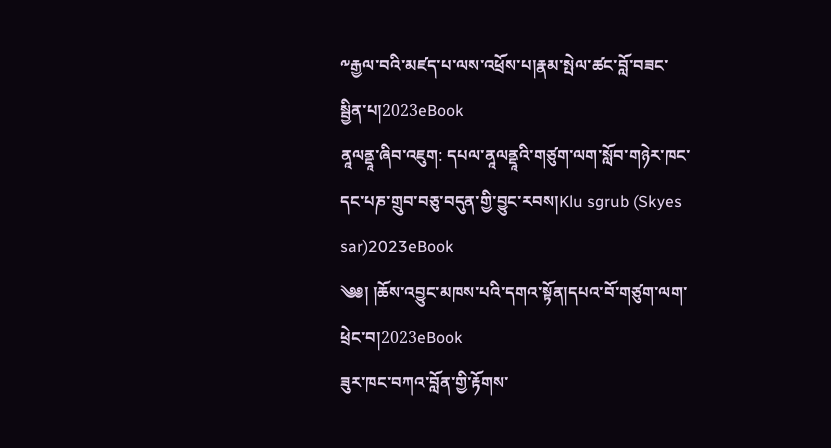༸རྒྱལ་བའི་མཛད་པ་ལས་འཕྲོས་པ།རྣམ་སྤེལ་ཚང་བློ་བཟང་སྦྱིན་པ།2023eBook
ནཱལནྡཱ་ཞིབ་འཇུག: དཔལ་ནཱལནྡཱའི་གཙུག་ལག་སློབ་གཉེར་ཁང་དང་པཎ་གྲུབ་བཅུ་བདུན་གྱི་བྱུང་རབས།Klu sgrub (Skyes sar)2023eBook
༄༅། །ཆོས་འབྱུང་མཁས་པའི་དགའ་སྟོན།དཔའ་བོ་གཙུག་ལག་ཕྲེང་བ།2023eBook
ཟུར་ཁང་བཀའ་བློན་གྱི་རྟོགས་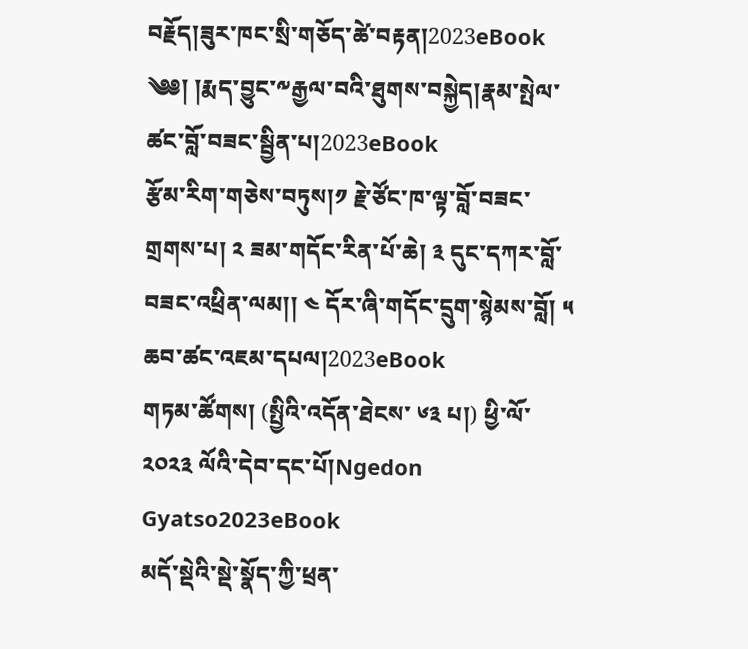བརྗོད།ཟུར་ཁང་སྲི་གཅོད་ཚེ་བརྟན།2023eBook
༄༅། །རྨད་བྱུང་༸རྒྱལ་བའི་ཐུགས་བསྐྱེད།རྣམ་སྤེལ་ཚང་བློ་བཟང་སྦྱིན་པ།2023eBook
རྩོམ་རིག་གཅེས་བཏུས།༡ རྗེ་ཙོང་ཁ་ལྟ་བློ་བཟང་གྲགས་པ། ༢ ཟམ་གདོང་རིན་པོ་ཆེ། ༣ དུང་དཀར་བློ་བཟང་འཕྲིན་ལམ།། ༤ དོར་ཞི་གདོང་དྲུག་སྙེམས་བློ། ༥ ཆབ་ཚང་འཇམ་དཔལ།2023eBook
གཏམ་ཚོགས། (སྤྱིའི་འདོན་ཐེངས་ ༦༣ པ།) ཕྱི་ལོ་ ༢༠༢༣ ལོའི་དེབ་དང་པོ།Ngedon Gyatso2023eBook
མདོ་སྡེའི་སྡེ་སྣོད་ཀྱི་ཕྲན་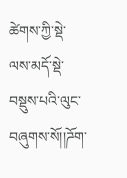ཚེགས་ཀྱི་སྡེ་ལས་མདོ་སྡེ་བསྡུས་པའི་ལུང་བཞུགས་སོ།།ཌོག་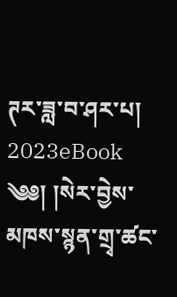ཊར་ཟླ་བ་ཤར་པ། 2023eBook
༄༅། །སེར་བྱེས་མཁས་སྙན་གྲྭ་ཚང་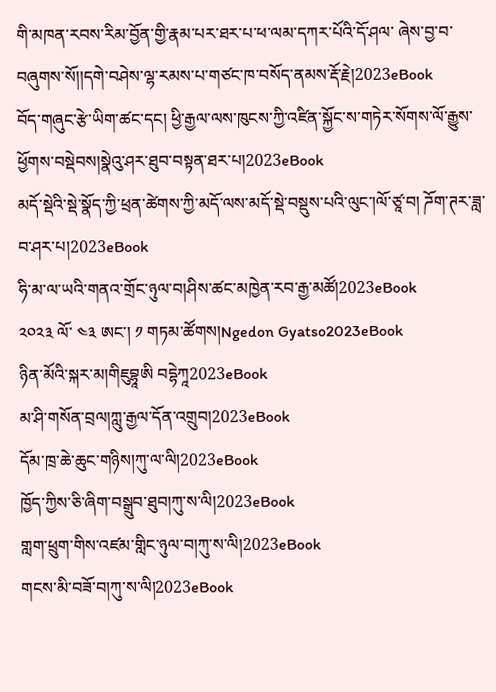གི་མཁན་རབས་རིམ་བྱོན་གྱི་རྣམ་པར་ཐར་པ་ཕ་ལམ་དཀར་པོའི་དོ་ཤལ་ ཞེས་བྱ་བ་བཞུགས་སོ།།དགེ་བཤེས་ལྷ་རམས་པ་གཙང་ཁ་བསོད་ནམས་རྡོ་རྗེ།2023eBook
བོད་གཞུང་རྩེ་ཡིག་ཚང་དང། ཕྱི་རྒྱལ་ལས་ཁུངས་ཀྱི་འཛིན་སྐྱོང་ས་གཏེར་སོགས་ལོ་རྒྱུས་ཕྱོགས་བསྡེབས།སྣེའུ་ཤར་ཐུབ་བསྟན་ཐར་པ།2023eBook
མདོ་སྡེའི་སྡེ་སྣོད་ཀྱི་ཕྲན་ཚེགས་ཀྱི་མདོ་ལས་མདོ་སྡེ་བསྡུས་པའི་ལུང་།ལོ་ཙཱ་བ། ཌོག་ཊར་ཟླ་བ་ཤར་པ།2023eBook
ཧི་མ་ལ་ཡའི་གནའ་གྲོང་ཉུལ་བ།ཤིས་ཚང་མཁྱེན་རབ་རྒྱ་མཚོ།2023eBook
༢༠༢༣ ལོ་ ༤༣ ཨང་། ༡ གཏམ་ཚོགས།Ngedon Gyatso2023eBook
ཉིན་མོའི་སྐར་མ།གིཇུབྷཱཨི བདྷེཀཱ2023eBook
མ་ཤི་གསོན་བྲལ།ཀླུ་རྒྱལ་དོན་འགྲུབ།2023eBook
དོམ་ཁྲ་ཆེ་ཆུང་གཉིས།ཀུ་ལ་ལི།2023eBook
ཁྱོད་ཀྱིས་ཅི་ཞིག་བསྒྲུབ་ཐུབ།ཀུ་ས་ལི།2023eBook
གླག་ཕྲུག་གིས་འཛམ་གླིང་ཉུལ་བ།ཀུ་ས་ལི།2023eBook
གངས་མི་བཟོ་བ།ཀུ་ས་ལི།2023eBook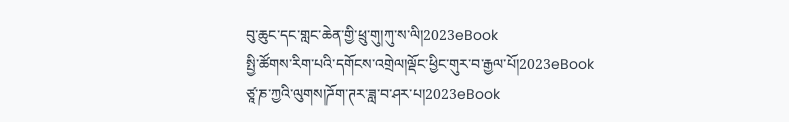བུ་ཆུང་དང་གླང་ཆེན་གྱི་ཕྲུ་གུ།ཀུ་ས་ལི།2023eBook
སྤྱི་ཚོགས་རིག་པའི་དགོངས་འགྲེལ།ལྡོང་ཕྱིང་གུར་བ་རྒྱལ་པོ།2023eBook
ཙཱ་ཎ་ཀྱའི་ལུགས།ཌོག་ཊར་ཟླ་བ་ཤར་པ།2023eBook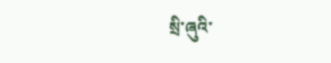སྲི་ཞུའི་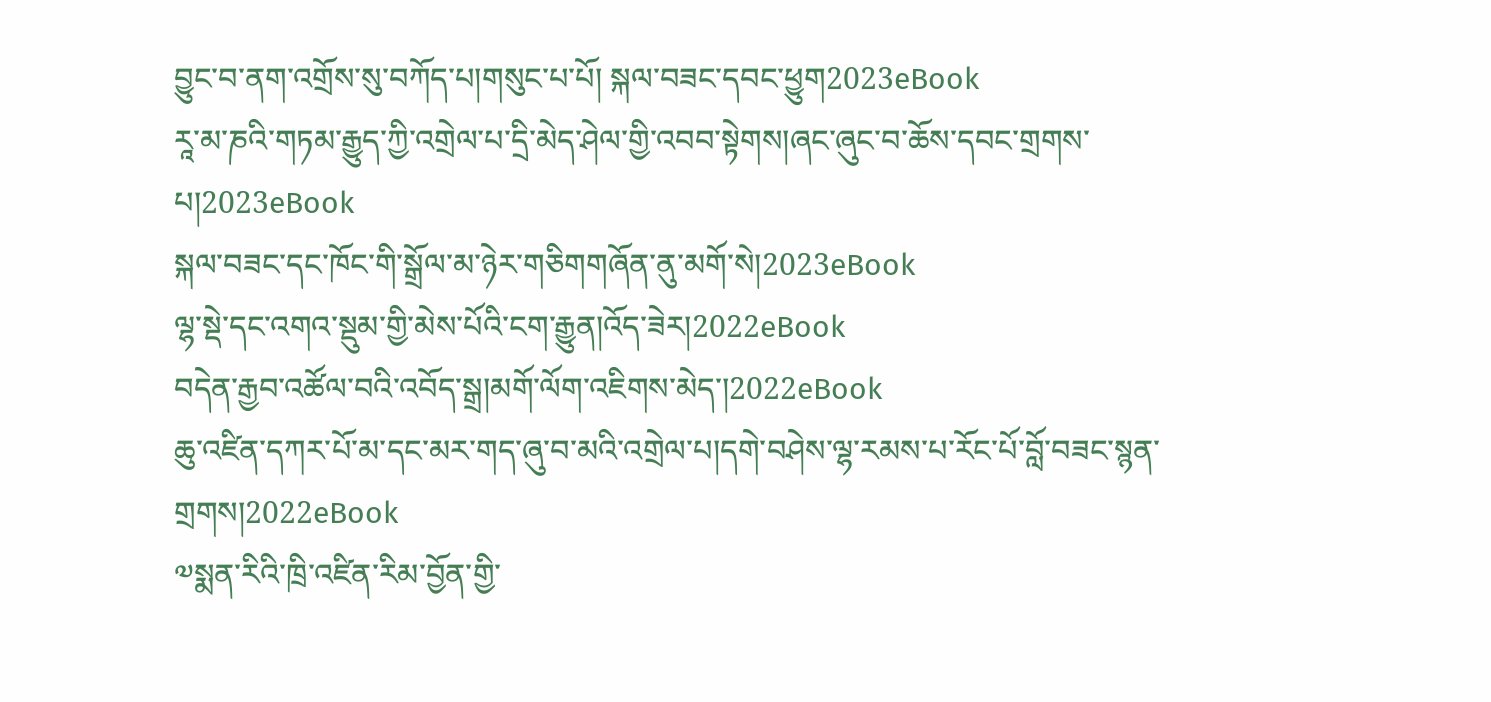བྱུང་བ་ནག་འགྲོས་སུ་བཀོད་པ།གསུང་པ་པོ། སྐལ་བཟང་དབང་ཕྱུག2023eBook
རཱ་མ་ཎའི་གཏམ་རྒྱུད་ཀྱི་འགྲེལ་པ་དྲི་མེད་ཤེལ་གྱི་འབབ་སྟེགས།ཞང་ཞུང་བ་ཆོས་དབང་གྲགས་པ།2023eBook
སྐལ་བཟང་དང་ཁོང་གི་སྒྲོལ་མ་ཉེར་གཅིགགཞོན་ནུ་མགོ་སེ།2023eBook
ལྷ་སྡེ་དང་འགའ་སྡུམ་གྱི་མེས་པོའི་ངག་རྒྱུན།འོད་ཟེར།2022eBook
བདེན་རྒྱབ་འཚོལ་བའི་འབོད་སྒྲ།མགོ་ལོག་འཇིགས་མེད་།2022eBook
ཆུ་འཛིན་དཀར་པོ་མ་དང་མར་གད་ཞུ་བ་མའི་འགྲེལ་པ།དགེ་བཤེས་ལྷ་རམས་པ་རོང་པོ་བློ་བཟང་སྙན་གྲགས།2022eBook
༧སྨན་རིའི་ཁྲི་འཛིན་རིམ་བྱོན་གྱི་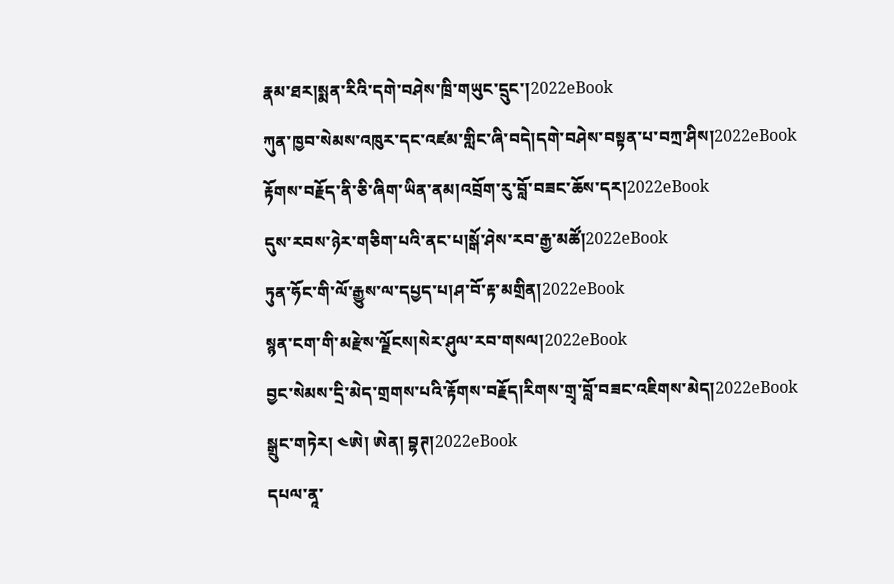རྣམ་ཐར།སྨན་རིའི་དགེ་བཤེས་ཁྲི་གཡུང་དྲུང་།2022eBook
ཀུན་ཁྱབ་སེམས་འཁུར་དང་འཛམ་གླིང་ཞི་བདེ།དགེ་བཤེས་བསྟན་པ་བཀྲ་ཤིས།2022eBook
རྟོགས་བརྗོད་ནི་ཅི་ཞིག་ཡིན་ནམ།འབྲོག་རུ་བློ་བཟང་ཆོས་དར།2022eBook
དུས་རབས་ཉེར་གཅིག་པའི་ནང་པ།སྒོ་ཤེས་རབ་རྒྱ་མཚོ།2022eBook
ཏུན་ཧོང་གི་ལོ་རྒྱུས་ལ་དཔྱད་པ།ཤ་བོ་རྟ་མགྲིན།2022eBook
སྙན་ངག་གི་མརྫེས་ལྗོངས།སེར་ཤུལ་རབ་གསལ།2022eBook
བྱང་སེམས་དྲི་མེད་གྲགས་པའི་རྟོགས་བརྗོད།རིགས་གྲྭ་བློ་བཟང་འཇིགས་མེད།2022eBook
སྒྲུང་གཏེར། ༤ཨེ། ཨེན། བྷཊ།2022eBook
དཔལ་ནཱ་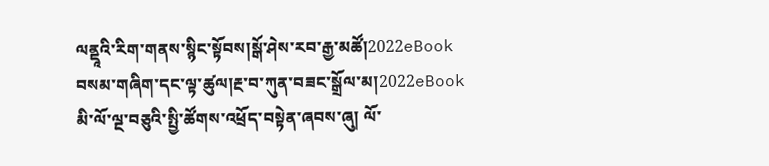ལནྡཱའི་རིག་གནས་སྙིང་སྟོབས།སྒོ་ཤེས་རབ་རྒྱ་མཚོ།2022eBook
བསམ་གཞིག་དང་ལྟ་ཚུལ།རྔ་བ་ཀུན་བཟང་སྒྲོལ་མ།2022eBook
མི་ལོ་ལྔ་བཅུའི་སྤྱི་ཚོགས་འཕྲོད་བསྟེན་ཞབས་ཞུ། ལོ་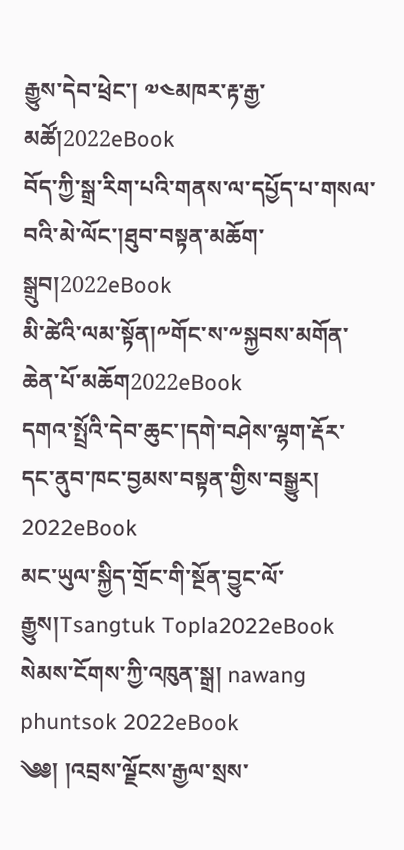རྒྱུས་དེབ་ཕྲེང་། ༧༤མཁར་རྟ་རྒྱ་མཚོ།2022eBook
བོད་ཀྱི་སྒྲ་རིག་པའི་གནས་ལ་དཔྱོད་པ་གསལ་བའི་མེ་ལོང་།ཐུབ་བསྟན་མཆོག་སྒྲུབ།2022eBook
མི་ཚེའི་ལམ་སྟོན།༸གོང་ས་༸སྐྱབས་མགོན་ཆེན་པོ་མཆོག2022eBook
དགའ་སྤྲོའི་དེབ་ཆུང་།དགེ་བཤེས་ལྷག་རྡོར་དང་ནུབ་ཁང་བྱམས་བསྟན་གྱིས་བསྒྱུར། 2022eBook
མང་ཡུལ་སྐྱིད་གྲོང་གི་སྔོན་བྱུང་ལོ་རྒྱུས།Tsangtuk Topla2022eBook
སེམས་ངོགས་ཀྱི་འཁུན་སྒྲ། nawang phuntsok 2022eBook
༄༅། །འབྲས་ལྗོངས་རྒྱལ་སྲས་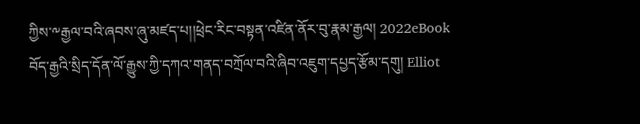ཀྱིས་༸རྒྱལ་བའི་ཞབས་ཞུ་མཛད་པ།།ཕྲེང་རིང་བསྟན་འཛིན་ནོར་བུ་རྣམ་རྒྱལ། 2022eBook
བོད་རྒྱའི་སྲིད་དོན་ལོ་རྒྱུས་ཀྱི་དཀའ་གནད་བཀྲོལ་བའི་ཞིབ་འཇུག་དཔྱད་རྩོམ་དགུ། Elliot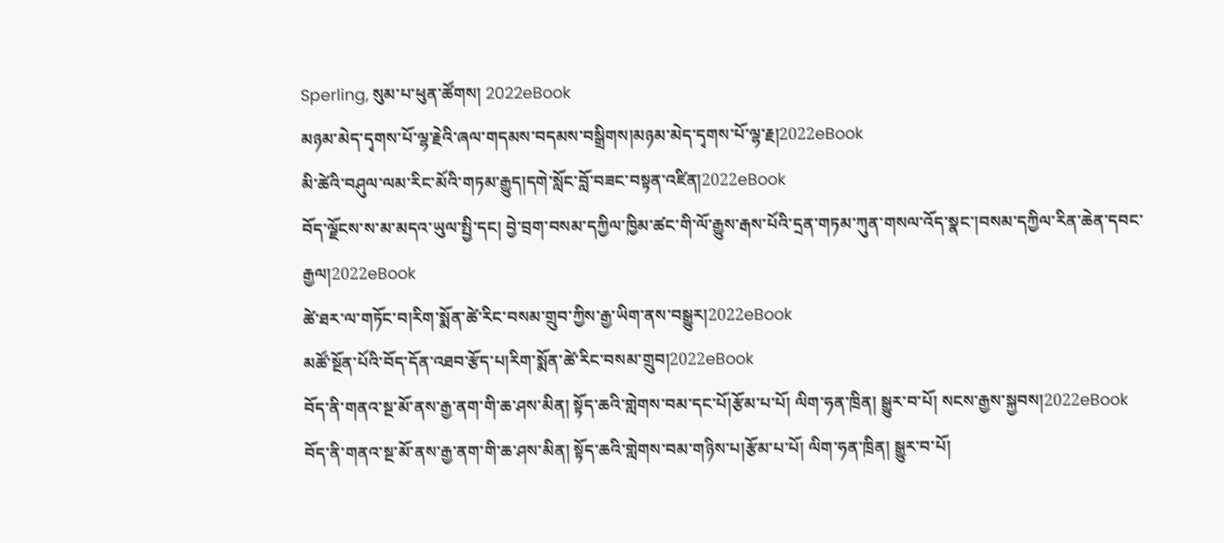Sperling, སུམ་པ་ཕུན་ཚོགས། 2022eBook
མཉམ་མེད་དྭགས་པོ་ལྷ་རྗེའི་ཞལ་གདམས་བདམས་བསྒྲིགས།མཉམ་མེད་དྭགས་པོ་ལྷ་རྗ།2022eBook
མི་ཚེའི་བཤུལ་ལམ་རིང་མོའི་གཏམ་རྒྱུད།དགེ་སློང་བློ་བཟང་བསྟན་འཛིན།2022eBook
བོད་ལྗོངས་ས་མ་མདའ་ཡུལ་སྤྱི་དང། བྱེ་བྲག་བསམ་དཀྱིལ་ཁྱིམ་ཚང་གི་ལོ་རྒྱུས་རྒས་པོའི་དྲན་གཏམ་ཀུན་གསལ་འོད་སྣང་།བསམ་དཀྱིལ་རིན་ཆེན་དབང་རྒྱལ།2022eBook
ཚེ་ཐར་ལ་གཏོང་བ།རིག་སྨོན་ཚེ་རིང་བསམ་གྲུབ་ཀྱིས་རྒྱ་ཡིག་ནས་བསྒྱུར།2022eBook
མཚོ་སྔོན་པོའི་བོད་དོན་འཐབ་རྩོད་པ།རིག་སྨོན་ཚེ་རིང་བསམ་གྲུབ།2022eBook
བོད་ནི་གནའ་སྔ་མོ་ནས་རྒྱ་ནག་གི་ཆ་ཤས་མིན། སྟོད་ཆའི་གླེགས་བམ་དང་པོ།རྩོམ་པ་པོ། ལིག་ཧན་ཁྲིན། སྒྱུར་བ་པོ། སངས་རྒྱས་སྐྱབས།2022eBook
བོད་ནི་གནའ་སྔ་མོ་ནས་རྒྱ་ནག་གི་ཆ་ཤས་མིན། སྟོད་ཆའི་གླེགས་བམ་གཉིས་པ།རྩོམ་པ་པོ། ལིག་ཧན་ཁྲིན། སྒྱུར་བ་པོ།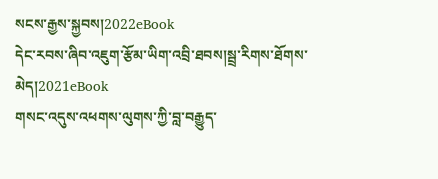སངས་རྒྱས་སྐྱབས།2022eBook
དེང་རབས་ཞིབ་འཇུག་རྩོམ་ཡིག་འབྲི་ཐབས།སྦྲ་རིགས་ཐོགས་མེད།2021eBook
གསང་འདུས་འཕགས་ལུགས་ཀྱི་བླ་བརྒྱུད་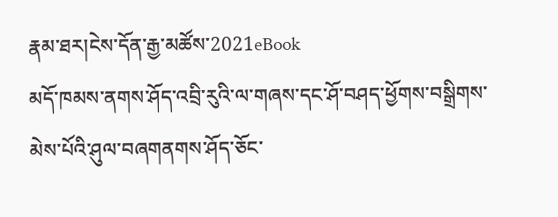རྣམ་ཐར།ངེས་དོན་རྒྱ་མཚོས་2021eBook
མདོ་ཁམས་ནགས་ཤོད་འབྲི་རུའི་ལ་གཞས་དང་ཤོ་བཤད་ཕྱོགས་བསྒྲིགས་མེས་པོའི་ཤུལ་བཞགནགས་ཤོད་ཅོང་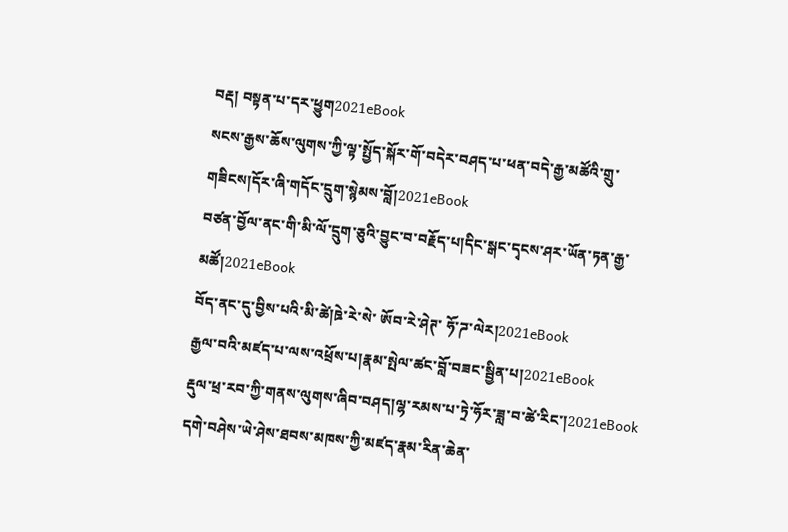བརྡ། བསྟན་པ་དར་ཕྱུག2021eBook
སངས་རྒྱས་ཆོས་ལུགས་ཀྱི་ལྟ་སྤྱོད་སྐོར་གོ་བདེར་བཤད་པ་ཕན་བདེ་རྒྱ་མཚོའི་གྲུ་གཟིངས།དོར་ཞི་གདོང་དྲུག་སྙེམས་བློ།2021eBook
བཙན་བྱོལ་ནང་གི་མི་ལོ་དྲུག་ཅུའི་བྱུང་བ་བརྗོད་པ།དིང་སྒང་དྭངས་ཤར་ཡོན་ཏན་རྒྱ་མཚོ།2021eBook
བོད་ནང་དུ་བྱིས་པའི་མི་ཚེ།ཋེ་རེ་སེ་ ཨོབ་རེ་ཤེཊ་ ཧོ་ཌ་ལེར།2021eBook
རྒྱལ་བའི་མཛད་པ་ལས་འཕྲོས་པ།རྣམ་སྤེལ་ཚང་བློ་བཟང་སྦྱིན་པ།2021eBook
རྡུལ་ཕྲ་རབ་ཀྱི་གནས་ལུགས་ཞིབ་བཤད།ལྷ་རམས་པ་ཏྲེ་ཧོར་ཟླ་བ་ཚེ་རིང་།2021eBook
དགེ་བཤེས་ཡེ་ཤེས་ཐབས་མཁས་ཀྱི་མཛད་རྣམ་རིན་ཆེན་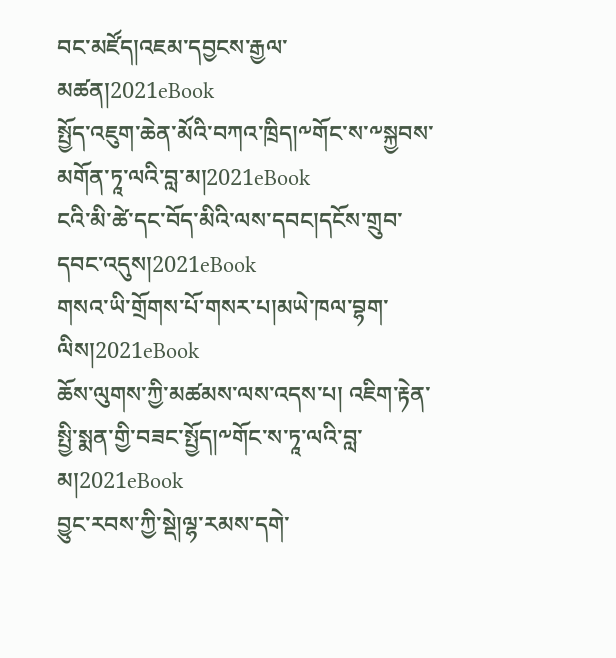བང་མཛོད།འཇམ་དབྱངས་རྒྱལ་མཚན།2021eBook
སྤྱོད་འཇུག་ཆེན་མོའི་བཀའ་ཁྲིད།༸གོང་ས་༸སྐྱབས་མགོན་ཏཱ་ལའི་བླ་མ།2021eBook
ངའི་མི་ཚེ་དང་བོད་མིའི་ལས་དབང།དངོས་གྲུབ་དབང་འདུས།2021eBook
གསའ་ཡི་གྲོགས་པོ་གསར་པ།མཡེ་ཁལ་བྷག་ལིས།2021eBook
ཆོས་ལུགས་ཀྱི་མཚམས་ལས་འདས་པ། འཇིག་རྟེན་སྤྱི་སྨན་གྱི་བཟང་སྤྱོད།༸གོང་ས་ཏཱ་ལའི་བླ་མ།2021eBook
བྱུང་རབས་ཀྱི་སྡེ།ལྷ་རམས་དགེ་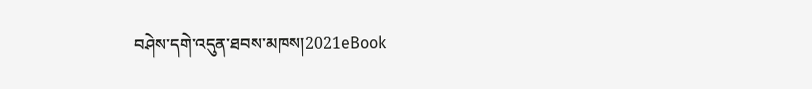བཤེས་དགེ་འདུན་ཐབས་མཁས།2021eBook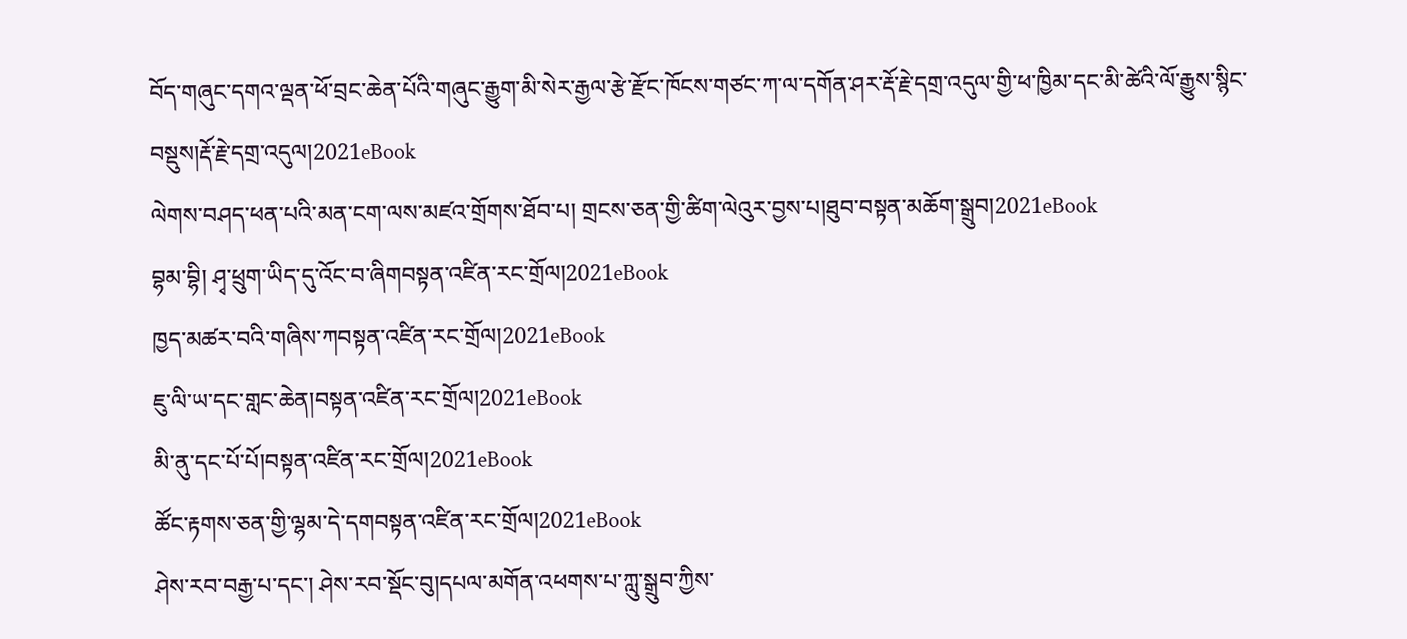བོད་གཞུང་དགའ་ལྡན་ཕོ་བྲང་ཆེན་པོའི་གཞུང་རྒྱུག་མི་སེར་རྒྱལ་རྩེ་རྫོང་ཁོངས་གཙང་ཀ་ལ་དགོན་ཤར་རྡོ་རྗེ་དགྲ་འདུལ་གྱི་ཕ་ཁྱིམ་དང་མི་ཚེའི་ལོ་རྒྱུས་སྙིང་བསྡུས།རྡོ་རྗེ་དགྲ་འདུལ།2021eBook
ལེགས་བཤད་ཕན་པའི་མན་ངག་ལས་མཛའ་གྲོགས་ཐོབ་པ། གྲངས་ཅན་གྱི་ཚིག་ལེའུར་བྱས་པ།ཐུབ་བསྟན་མཆོག་སྒྲུབ།2021eBook
བྷམ་བྷི། ཤྭ་ཕྲུག་ཡིད་དུ་འོང་བ་ཞིགབསྟན་འཛིན་རང་གྲོལ།2021eBook
ཁྱད་མཚར་བའི་གཞིས་ཀབསྟན་འཛིན་རང་གྲོལ།2021eBook
ཇུ་ལི་ཡ་དང་གླང་ཆེན།བསྟན་འཛིན་རང་གྲོལ།2021eBook
མི་ནུ་དང་པོ་པོ།བསྟན་འཛིན་རང་གྲོལ།2021eBook
ཚོང་རྟགས་ཅན་གྱི་ལྷམ་དེ་དགབསྟན་འཛིན་རང་གྲོལ།2021eBook
ཤེས་རབ་བརྒྱ་པ་དང་། ཤེས་རབ་སྡོང་བུ།དཔལ་མགོན་འཕགས་པ་ཀླུ་སྒྲུབ་ཀྱིས་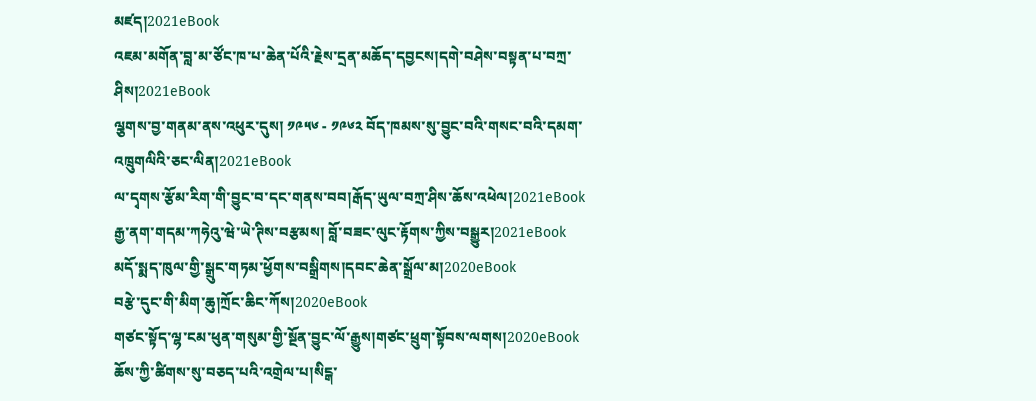མཛད།2021eBook
འཇམ་མགོན་བླ་མ་ཙོང་ཁ་པ་ཆེན་པོའི་རྗེས་དྲན་མཆོད་དབྱངས།དགེ་བཤེས་བསྟན་པ་བཀྲ་ཤིས།2021eBook
ལྕགས་བྱ་གནམ་ནས་འཕུར་དུས། ༡༩༥༦ - ༡༩༦༢ བོད་ཁམས་སུ་བྱུང་བའི་གསང་བའི་དམག་འཁྲུགལིའི་ཅང་ལིན།2021eBook
ལ་དྭགས་རྩོམ་རིག་གི་བྱུང་བ་དང་གནས་བབ།རྒོད་ཡུལ་བཀྲ་ཤིས་ཆོས་འཕེལ།2021eBook
རྒྱ་ནག་གདམ་ཀཧེའུ་ཝེ་ཡེ་ཊིས་བརྩམས། བློ་བཟང་ལུང་རྟོགས་ཀྱིས་བསྒྱུར།2021eBook
མདོ་སྨད་ཁུལ་གྱི་སྒྲུང་གཏམ་ཕྱོགས་བསྒྲིགས།དབང་ཆེན་སྒྲོལ་མ།2020eBook
བརྩེ་དུང་གི་མིག་ཆུ།ཀྲོང་ཆིང་ཀོས།2020eBook
གཙང་སྟོད་ལྷ་ངམ་ཕུན་གསུམ་གྱི་སྔོན་བྱུང་ལོ་རྒྱུས།གཙང་ཕྲུག་སྟོབས་ལགས།2020eBook
ཆོས་ཀྱི་ཚིགས་སུ་བཅད་པའི་འགྲེལ་པ།སིངྒ་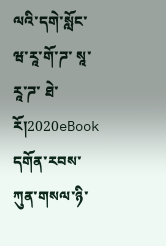ལའི་དགེ་སློང་ཝ་རཱ་གོ་ཌ་ སཱ་རཱ་ཌ་ ཐེ་རོ།2020eBook
དགོན་རབས་ཀུན་གསལ་ཉི་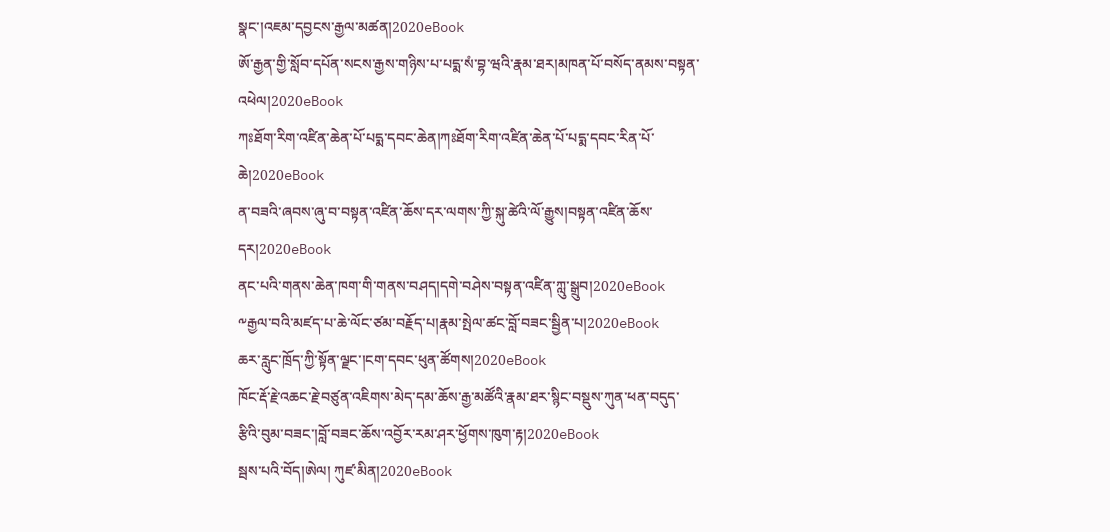སྣང་།འཇམ་དབྱངས་རྒྱལ་མཚན།2020eBook
ཨོ་རྒྱན་གྱི་སློབ་དཔོན་སངས་རྒྱས་གཉིས་པ་པདྨ་སཾ་བྷ་ཝའི་རྣམ་ཐར།མཁན་པོ་བསོད་ནམས་བསྟན་འཕེལ།2020eBook
ཀཿཐོག་རིག་འཛིན་ཆེན་པོ་པདྨ་དབང་ཆེན།ཀཿཐོག་རིག་འཛིན་ཆེན་པོ་པདྨ་དབང་རིན་པོ་ཆེ།2020eBook
ན་བཟའི་ཞབས་ཞུ་བ་བསྟན་འཛིན་ཆོས་དར་ལགས་ཀྱི་སྐུ་ཚེའི་ལོ་རྒྱུས།བསྟན་འཛིན་ཆོས་དར།2020eBook
ནང་པའི་གནས་ཆེན་ཁག་གི་གནས་བཤད།དགེ་བཤེས་བསྟན་འཛིན་ཀླུ་སྒྲུབ།2020eBook
༸རྒྱལ་བའི་མཛད་པ་ཆེ་ལོང་ཙམ་བརྗོད་པ།རྣམ་སྤེལ་ཚང་བློ་བཟང་སྦྱིན་པ།2020eBook
ཆར་རླུང་ཁྲོད་ཀྱི་སྟོན་ལྗང་།ངག་དབང་ཕུན་ཚོགས།2020eBook
ཁོང་རྡོ་རྗེ་འཆང་རྗེ་བཙུན་འཇིགས་མེད་དམ་ཆོས་རྒྱ་མཚོའི་རྣམ་ཐར་སྙིང་བསྡུས་ཀུན་ཕན་བདུད་རྩིའི་བུམ་བཟང་།བློ་བཟང་ཆོས་འབྱོར་རམ་ཤར་ཕྱོགས་ཁུག་རྟ།2020eBook
སྦས་པའི་བོད།ཨེལ། ཀུཛ་མིན།2020eBook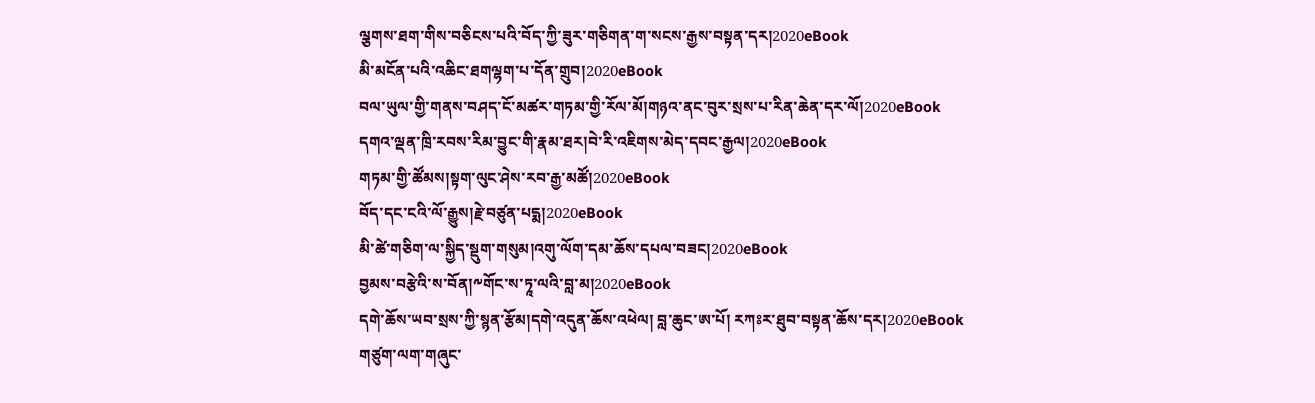ལྕགས་ཐག་གིས་བཅིངས་པའི་བོད་ཀྱི་ཟུར་གཅིགན་ག་སངས་རྒྱས་བསྟན་དར།2020eBook
མི་མངོན་པའི་འཆིང་ཐགལྷག་པ་དོན་གྲུབ།2020eBook
བལ་ཡུལ་གྱི་གནས་བཤད་ངོ་མཚར་གཏམ་གྱི་རོལ་མོ།གཉའ་ནང་བུར་སྲས་པ་རིན་ཆེན་དར་ལོ།2020eBook
དགའ་ལྡན་ཁྲི་རབས་རིམ་བྱུང་གི་རྣམ་ཐར།བེ་རི་འཇིགས་མེད་དབང་རྒྱལ།2020eBook
གཏམ་གྱི་ཚོམས།སྟག་ལུང་ཤེས་རབ་རྒྱ་མཚོ།2020eBook
བོད་དང་ངའི་ལོ་རྒྱུས།རྗེ་བཙུན་པདྨ།2020eBook
མི་ཚེ་གཅིག་ལ་སྐྱིད་སྡུག་གསུམ།འགུ་ལོག་དམ་ཆོས་དཔལ་བཟང།2020eBook
བྱམས་བརྩེའི་ས་བོན།༸གོང་ས་ཏཱ་ལའི་བླ་མ།2020eBook
དགེ་ཆོས་ཡབ་སྲས་ཀྱི་སྙན་རྩོམ།དགེ་འདུན་ཆོས་འཕེལ། བླ་ཆུང་ཨ་པོ། རཀཿར་ཐུབ་བསྟན་ཆོས་དར།2020eBook
གཙུག་ལག་གཞུང་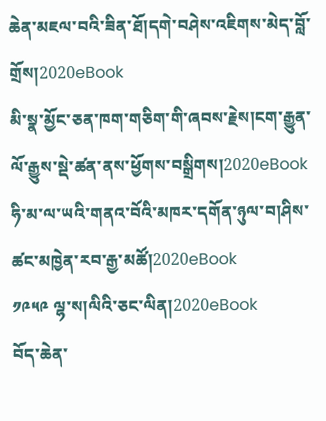ཆེན་མཇལ་བའི་ཟིན་ཐོ།དགེ་བཤེས་འཇིགས་མེད་བློ་གྲོས།2020eBook
མི་སྣ་མྱོང་ཅན་ཁག་གཅིག་གི་ཞབས་རྗེས།ངག་རྒྱུན་ལོ་རྒྱུས་སྡེ་ཚན་ནས་ཕྱོགས་བསྒྲིགས།2020eBook
ཧི་མ་ལ་ཡའི་གནའ་བོའི་མཁར་དགོན་ཉུལ་བ།ཤིས་ཚང་མཁྱེན་རབ་རྒྱ་མཚོ།2020eBook
༡༩༥༩ ལྷ་ས།ལིའི་ཅང་ལིན།2020eBook
བོད་ཆེན་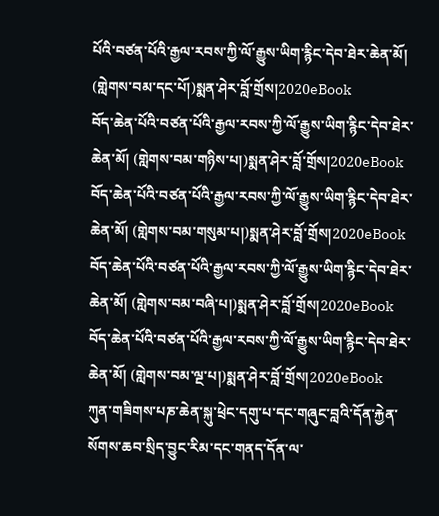པོའི་བཙན་པོའི་རྒྱལ་རབས་ཀྱི་ལོ་རྒྱུས་ཡིག་རྙིང་དེབ་ཐེར་ཆེན་མོ། (གླེགས་བམ་དང་པོ།)སྨན་ཤེར་བློ་གྲོས།2020eBook
བོད་ཆེན་པོའི་བཙན་པོའི་རྒྱལ་རབས་ཀྱི་ལོ་རྒྱུས་ཡིག་རྙིང་དེབ་ཐེར་ཆེན་མོ། (གླེགས་བམ་གཉིས་པ།)སྨན་ཤེར་བློ་གྲོས།2020eBook
བོད་ཆེན་པོའི་བཙན་པོའི་རྒྱལ་རབས་ཀྱི་ལོ་རྒྱུས་ཡིག་རྙིང་དེབ་ཐེར་ཆེན་མོ། (གླེགས་བམ་གསུམ་པ།)སྨན་ཤེར་བློ་གྲོས།2020eBook
བོད་ཆེན་པོའི་བཙན་པོའི་རྒྱལ་རབས་ཀྱི་ལོ་རྒྱུས་ཡིག་རྙིང་དེབ་ཐེར་ཆེན་མོ། (གླེགས་བམ་བཞི་པ།)སྨན་ཤེར་བློ་གྲོས།2020eBook
བོད་ཆེན་པོའི་བཙན་པོའི་རྒྱལ་རབས་ཀྱི་ལོ་རྒྱུས་ཡིག་རྙིང་དེབ་ཐེར་ཆེན་མོ། (གླེགས་བམ་ལྔ་པ།)སྨན་ཤེར་བློ་གྲོས།2020eBook
ཀུན་གཟིགས་པཎ་ཆེན་སྐུ་ཕྲེང་དགུ་པ་དང་གཞུང་བླའི་དོན་རྐྱེན་སོགས་ཆབ་སྲིད་བྱུང་རིམ་དང་གནད་དོན་ལ་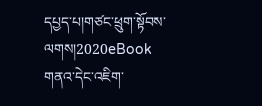དཔྱད་པ།གཙང་ཕྲུག་སྟོབས་ལགས།2020eBook
གནའ་དེང་འཇིག་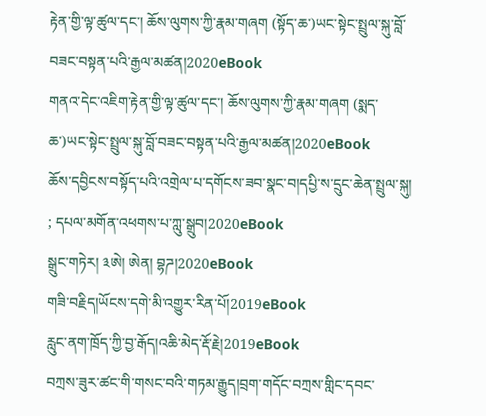རྟེན་གྱི་ལྟ་ཚུལ་དང་། ཆོས་ལུགས་ཀྱི་རྣམ་གཞག (སྟོད་ཆ་)ཡང་སྟེང་སྤྲུལ་སྐུ་བློ་བཟང་བསྟན་པའི་རྒྱལ་མཚན།2020eBook
གནའ་དེང་འཇིག་རྟེན་གྱི་ལྟ་ཚུལ་དང་། ཆོས་ལུགས་ཀྱི་རྣམ་གཞག (སྨད་ཆ་)ཡང་སྟེང་སྤྲུལ་སྐུ་བློ་བཟང་བསྟན་པའི་རྒྱལ་མཚན།2020eBook
ཆོས་དབྱིངས་བསྟོད་པའི་འགྲེལ་པ་དགོངས་ཟབ་སྣང་བ།དཔྱི་ས་དྲུང་ཆེན་སྤྲུལ་སྐུ། ; དཔལ་མགོན་འཕགས་པ་ཀླུ་སྒྲུབ།2020eBook
སྒྲུང་གཏེར། ༣ཨེ། ཨེན། བྷཌ།2020eBook
གཟི་བརྗིད།ཡོངས་དགེ་མི་འགྱུར་རིན་པོ།2019eBook
རླུང་ནག་ཁྲོད་ཀྱི་བྱ་རྒོད།འཆི་མེད་རྡོ་རྗེ།2019eBook
བཀྲས་ཟུར་ཚང་གི་གསང་བའི་གཏམ་རྒྱུད།བྲག་གདོང་བཀྲས་གླིང་དབང་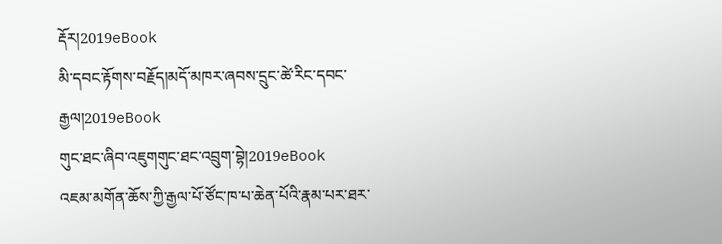རྡོར།2019eBook
མི་དབང་རྟོགས་བརྗོད།མདོ་མཁར་ཞབས་དྲུང་ཚེ་རིང་དབང་རྒྱལ།2019eBook
གུང་ཐང་ཞིབ་འཇུགགུང་ཐང་འབྲུག་བྷེ།2019eBook
འཇམ་མགོན་ཆོས་ཀྱི་རྒྱལ་པོ་ཙོང་ཁ་པ་ཆེན་པོའི་རྣམ་པར་ཐར་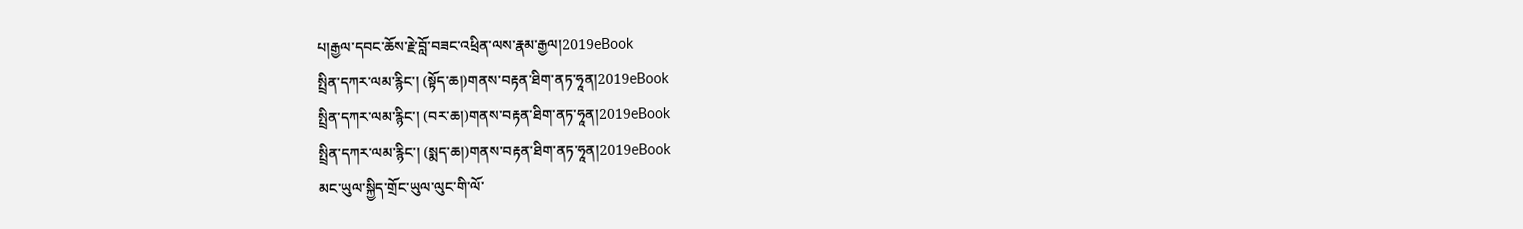པ།རྒྱལ་དབང་ཆོས་རྗེ་བློ་བཟང་འཕྲིན་ལས་རྣམ་རྒྱལ།2019eBook
སྤྲིན་དཀར་ལམ་རྙིང་། (སྟོད་ཆ།)གནས་བརྟན་ཐིག་ནཏ་ཧཱན།2019eBook
སྤྲིན་དཀར་ལམ་རྙིང་། (བར་ཆ།)གནས་བརྟན་ཐིག་ནཏ་ཧཱན།2019eBook
སྤྲིན་དཀར་ལམ་རྙིང་། (སྨད་ཆ།)གནས་བརྟན་ཐིག་ནཏ་ཧཱན།2019eBook
མང་ཡུལ་སྐྱིད་གྲོང་ཡུལ་ལུང་གི་ལོ་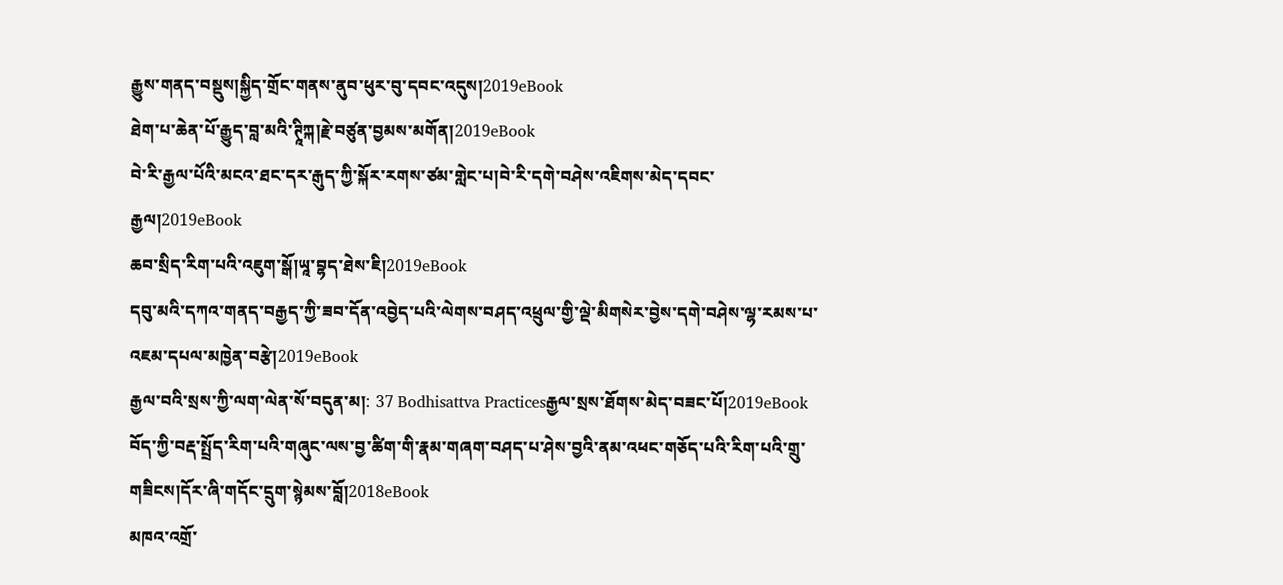རྒྱུས་གནད་བསྡུས།སྐྱིད་གྲོང་གནས་ནུབ་ཕུར་བུ་དབང་འདུས།2019eBook
ཐེག་པ་ཆེན་པོ་རྒྱུད་བླ་མའི་ཊཱིཀྐ།རྗེ་བཙུན་བྱམས་མགོན།2019eBook
བེ་རི་རྒྱལ་པོའི་མངའ་ཐང་དར་རྒུད་ཀྱི་སྐོར་རགས་ཙམ་གླེང་པ།བེ་རི་དགེ་བཤེས་འཇིགས་མེད་དབང་རྒྱལ།2019eBook
ཆབ་སྲིད་རིག་པའི་འཇུག་སྒོ།ཡཱ་བྷད་ཐེས་ཇི།2019eBook
དབུ་མའི་དཀའ་གནད་བརྒྱད་ཀྱི་ཟབ་དོན་འབྱེད་པའི་ལེགས་བཤད་འཕྲུལ་གྱི་ལྡེ་མིགསེར་བྱེས་དགེ་བཤེས་ལྷ་རམས་པ་འཇམ་དཔལ་མཁྱེན་བརྩེ།2019eBook
རྒྱལ་བའི་སྲས་ཀྱི་ལག་ལེན་སོ་བདུན་མ།: 37 Bodhisattva Practicesརྒྱལ་སྲས་ཐོགས་མེད་བཟང་པོ།2019eBook
བོད་ཀྱི་བརྡ་སྤྲོད་རིག་པའི་གཞུང་ལས་བྱ་ཚིག་གི་རྣམ་གཞག་བཤད་པ་ཤེས་བྱའི་ནམ་འཕང་གཅོད་པའི་རིག་པའི་གྲུ་གཟིངས།དོར་ཞི་གདོང་དྲུག་སྙེམས་བློ།2018eBook
མཁའ་འགྲོ་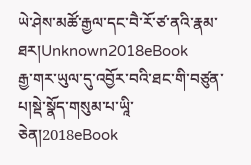ཡེ་ཤེས་མཚོ་རྒྱལ་དང་བཻ་རོ་ཙ་ནའི་རྣམ་ཐར།Unknown2018eBook
རྒྱ་གར་ཡུལ་དུ་འབྱོར་བའི་ཐང་གི་བཙུན་པ།སྡེ་སྣོད་གསུམ་པ་ཡཱི་ཅེན།2018eBook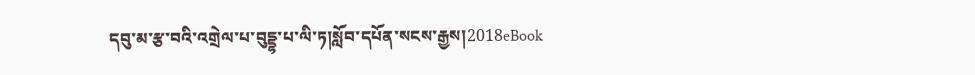དབུ་མ་རྩ་བའི་འགྲེལ་པ་བུདྡྷ་པ་ལི་ཏ།སློབ་དཔོན་སངས་རྒྱས།2018eBook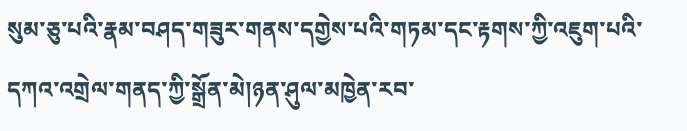སུམ་ཅུ་པའི་རྣམ་བཤད་གཟུར་གནས་དགྱེས་པའི་གཏམ་དང་རྟགས་ཀྱི་འཇུག་པའི་དཀའ་འགྲེལ་གནད་ཀྱི་སྒྲོན་མེ།ཉན་ཤུལ་མཁྱེན་རབ་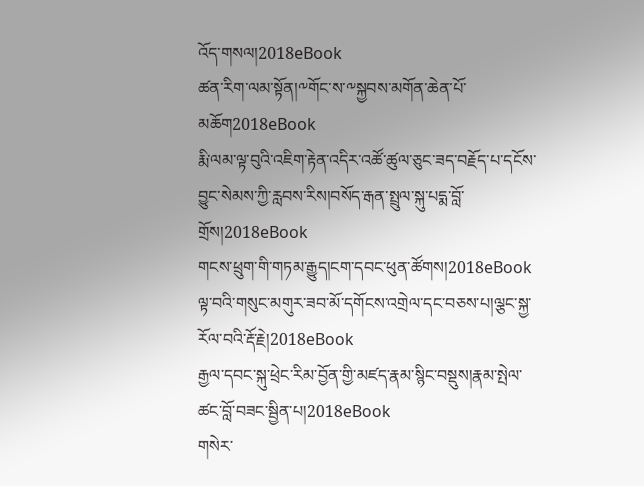འོད་གསལ།2018eBook
ཚན་རིག་ལམ་སྟོན།༸གོང་ས་༸སྐྱབས་མགོན་ཆེན་པོ་མཆོག2018eBook
རྨི་ལམ་ལྟ་བུའི་འཇིག་རྟེན་འདིར་འཚོ་ཚུལ་ཅུང་ཟད་བརྗོད་པ་དངོས་བྱུང་སེམས་ཀྱི་རླབས་རིས།བསོད་རྒན་སྤྲུལ་སྐུ་པདྨ་བློ་གྲོས།2018eBook
གངས་ཕྲུག་གི་གཏམ་རྒྱུད།ངག་དབང་ཕུན་ཚོགས།2018eBook
ལྟ་བའི་གསུང་མགུར་ཟབ་མོ་དགོངས་འགྲེལ་དང་བཅས་པ།ལྕང་སྐྱ་རོལ་བའི་རྡོ་རྗེ།2018eBook
རྒྱལ་དབང་སྐུ་ཕྲེང་རིམ་བྱོན་གྱི་མཛད་རྣམ་སྙིང་བསྡུས།རྣམ་སྤེལ་ཚང་བློ་བཟང་སྦྱིན་པ།2018eBook
གསེར་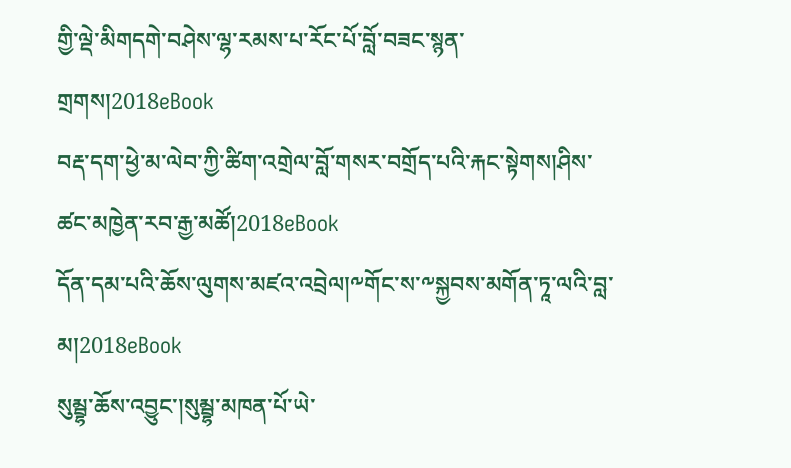གྱི་ལྡེ་མིགདགེ་བཤེས་ལྷ་རམས་པ་རོང་པོ་བློ་བཟང་སྙན་གྲགས།2018eBook
བརྡ་དག་ཕྱེ་མ་ལེབ་ཀྱི་ཚིག་འགྲེལ་བློ་གསར་བགྲོད་པའི་རྐང་སྟེགས།ཤིས་ཚང་མཁྱེན་རབ་རྒྱ་མཚོ།2018eBook
དོན་དམ་པའི་ཆོས་ལུགས་མཛའ་འབྲེལ།༸གོང་ས་༸སྐྱབས་མགོན་ཏཱ་ལའི་བླ་མ།2018eBook
སུམྦྷ་ཆོས་འབྱུང་།སུམྦྷ་མཁན་པོ་ཡེ་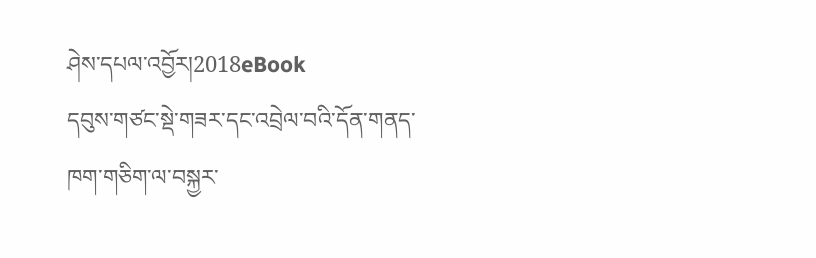ཤེས་དཔལ་འབྱོར།2018eBook
དབུས་གཙང་སྡེ་གཟར་དང་འབྲེལ་བའི་དོན་གནད་ཁག་གཅིག་ལ་བསྐྱར་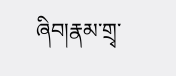ཞིབ།རྣམ་གྲྭ་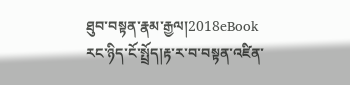ཐུབ་བསྟན་རྣམ་རྒྱལ།2018eBook
རང་ཉིད་ངོ་སྤྲོད།རྟ་ར་བ་བསྟན་འཛིན་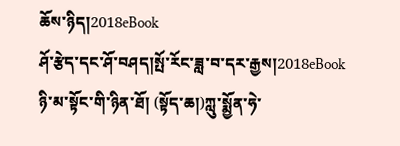ཆོས་ཉིད།2018eBook
ཤོ་རྩེད་དང་ཤོ་བཤད།སྤོ་རོང་ཟླ་བ་དར་རྒྱས།2018eBook
ཉི་མ་སྟོང་གི་ཉིན་ཐོ། (སྟོད་ཆ།)ཀླུ་སྨྱོན་ཧེ་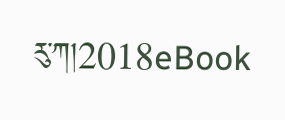རུ་ཀ།2018eBook